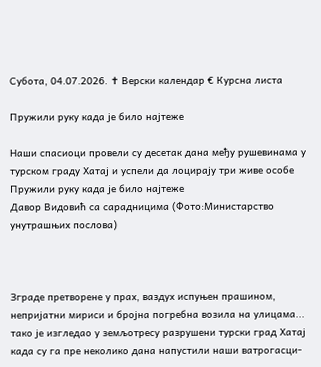Субота, 04.07.2026. ✝ Верски календар € Курсна листа

Пружили руку када је било најтеже

Наши спасиоци провели су десетак дана међу рушевинама у турском граду Хатај и успели да лоцирају три живе особе
Пружили руку када је било најтеже
Давор Видовић са сарадницима (Фото:Министарство унутрашњих послова)



Зграде претворене у прах, ваздух испуњен прашином, непријатни мириси и бројна погребна возила на улицама... тако је изгледао у земљотресу разрушени турски град Хатај када су га пре неколико дана напустили наши ватрогасци-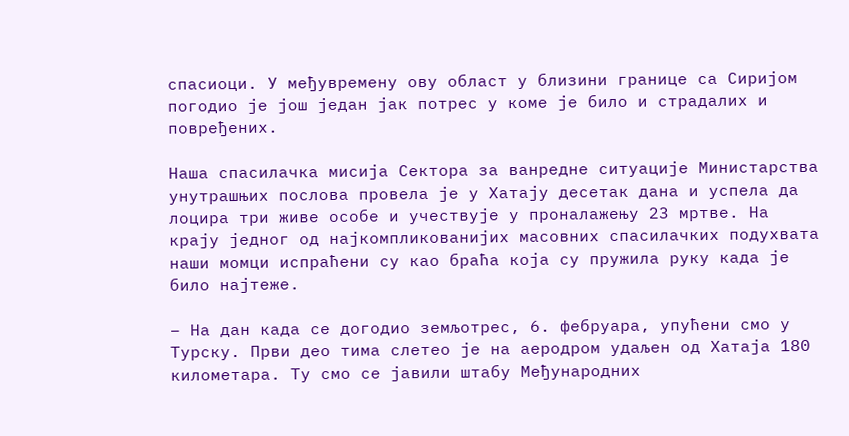спасиоци. У међувремену ову област у близини границе са Сиријом погодио је још један јак потрес у коме је било и страдалих и повређених.

Наша спасилачка мисија Сектора за ванредне ситуације Министарства унутрашњих послова провела је у Хатају десетак дана и успела да лоцира три живе особе и учествује у проналажењу 23 мртве. На крају једног од најкомпликованијих масовних спасилачких подухвата наши момци испраћени су као браћа која су пружила руку када је било најтеже.

– На дан када се догодио земљотрес, 6. фебруара, упућени смо у Турску. Први део тима слетео је на аеродром удаљен од Хатаја 180 километара. Ту смо се јавили штабу Међународних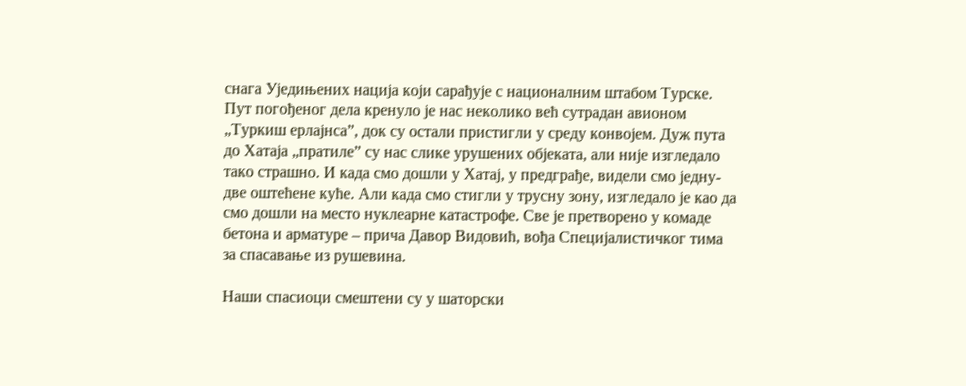снага Уједињених нација који сарађује с националним штабом Турске. Пут погођеног дела кренуло је нас неколико већ сутрадан авионом „Туркиш ерлајнса”, док су остали пристигли у среду конвојем. Дуж пута до Хатаја „пратиле” су нас слике урушених објеката, али није изгледало тако страшно. И када смо дошли у Хатај, у предграђе, видели смо једну-две оштећене куће. Али када смо стигли у трусну зону, изгледало је као да смо дошли на место нуклеарне катастрофе. Све је претворено у комаде бетона и арматуре – прича Давор Видовић, вођа Специјалистичког тима за спасавање из рушевина.

Наши спасиоци смештени су у шаторски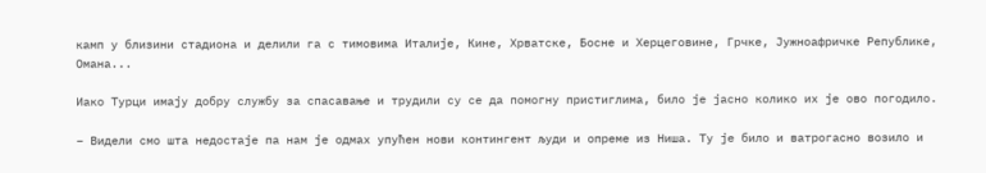камп у близини стадиона и делили га с тимовима Италије, Кине, Хрватске, Босне и Херцеговине, Грчке, Јужноафричке Републике, Омана...

Иако Турци имају добру службу за спасавање и трудили су се да помогну пристиглима, било је јасно колико их је ово погодило.

– Видели смо шта недостаје па нам је одмах упућен нови контингент људи и опреме из Ниша. Ту је било и ватрогасно возило и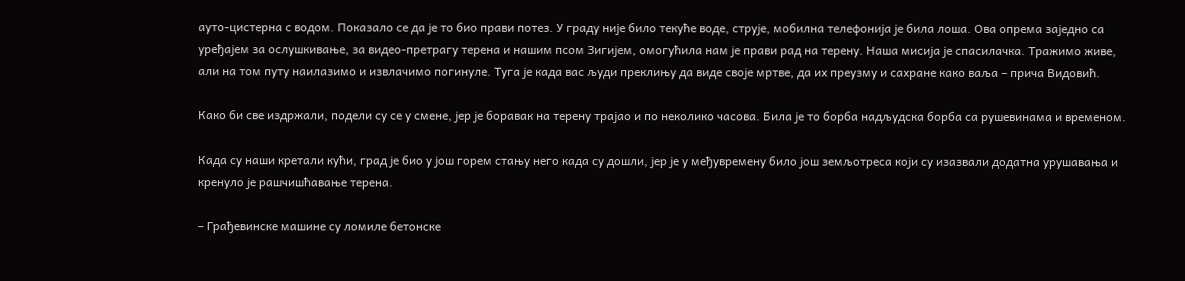ауто-цистерна с водом. Показало се да је то био прави потез. У граду није било текуће воде, струје, мобилна телефонија је била лоша. Ова опрема заједно са уређајем за ослушкивање, за видео-претрагу терена и нашим псом Зигијем, омогућила нам је прави рад на терену. Наша мисија је спасилачка. Тражимо живе, али на том путу наилазимо и извлачимо погинуле. Туга је када вас људи преклињу да виде своје мртве, да их преузму и сахране како ваља – прича Видовић.

Како би све издржали, подели су се у смене, јер је боравак на терену трајао и по неколико часова. Била је то борба надљудска борба са рушевинама и временом.

Када су наши кретали кући, град је био у још горем стању него када су дошли, јер је у међувремену било још земљотреса који су изазвали додатна урушавања и кренуло је рашчишћавање терена.

– Грађевинске машине су ломиле бетонске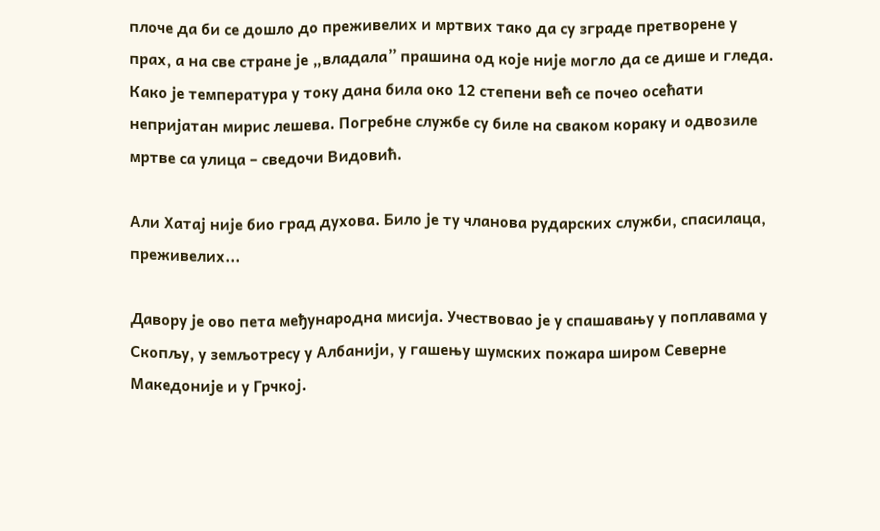плоче да би се дошло до преживелих и мртвих тако да су зграде претворене у прах, а на све стране је „владала” прашина од које није могло да се дише и гледа. Како је температура у току дана била око 12 степени већ се почео осећати непријатан мирис лешева. Погребне службе су биле на сваком кораку и одвозиле мртве са улица – сведочи Видовић.

Али Хатај није био град духова. Било је ту чланова рударских служби, спасилаца, преживелих...

Давору је ово пета међународна мисија. Учествовао је у спашавању у поплавама у Скопљу, у земљотресу у Албанији, у гашењу шумских пожара широм Северне Македоније и у Грчкој.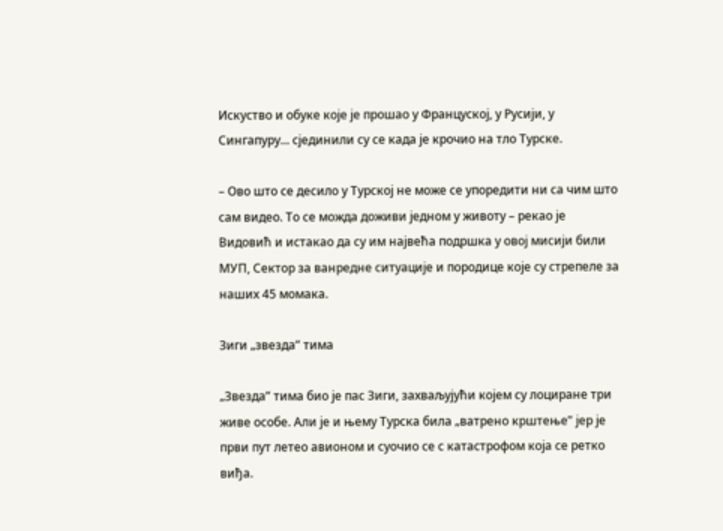Искуство и обуке које је прошао у Француској, у Русији, у Сингапуру... сјединили су се када је крочио на тло Турске.

– Ово што се десило у Турској не може се упоредити ни са чим што сам видео. То се можда доживи једном у животу – рекао је Видовић и истакао да су им највећа подршка у овој мисији били МУП, Сектор за ванредне ситуације и породице које су стрепеле за наших 45 момака.

Зиги „звезда” тима

„Звезда” тима био је пас Зиги, захваљујући којем су лоциране три живе особе. Али је и њему Турска била „ватрено крштење” јер је први пут летео авионом и суочио се с катастрофом која се ретко виђа.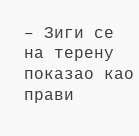– Зиги се на терену показао као прави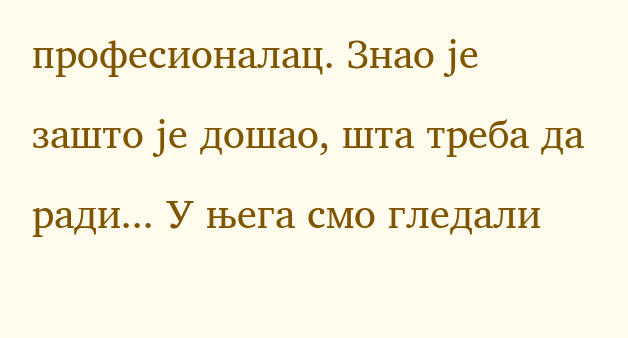професионалац. Знао је зашто је дошао, шта треба да ради... У њега смо гледали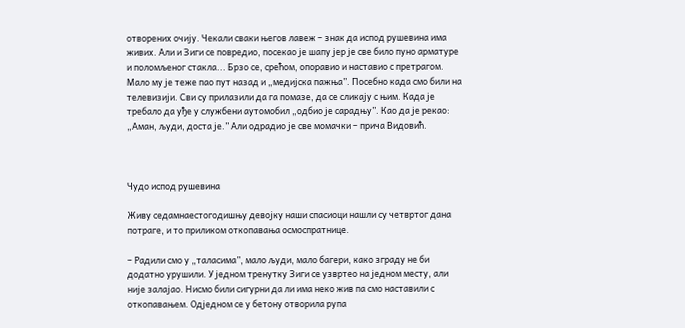отворених очију. Чекали сваки његов лавеж – знак да испод рушевина има живих. Али и Зиги се повредио, посекао је шапу јер је све било пуно арматуре и поломљеног стакла... Брзо се, срећом, опоравио и наставио с претрагом. Мало му је теже пао пут назад и „медијска пажња”. Посебно када смо били на телевизији. Сви су прилазили да га помазе, да се сликају с њим. Када је требало да уђе у службени аутомобил „одбио је сарадњу”. Као да је рекао: „Аман, људи, доста је.” Али одрадио је све момачки – прича Видовић.



Чудо испод рушевина

Живу седамнаестогодишњу девојку наши спасиоци нашли су четвртог дана потраге, и то приликом откопавања осмоспратнице.

– Радили смо у „таласима”, мало људи, мало багери, како зграду не би додатно урушили. У једном тренутку Зиги се узвртео на једном месту, али није залајао. Нисмо били сигурни да ли има неко жив па смо наставили с откопавањем. Одједном се у бетону отворила рупа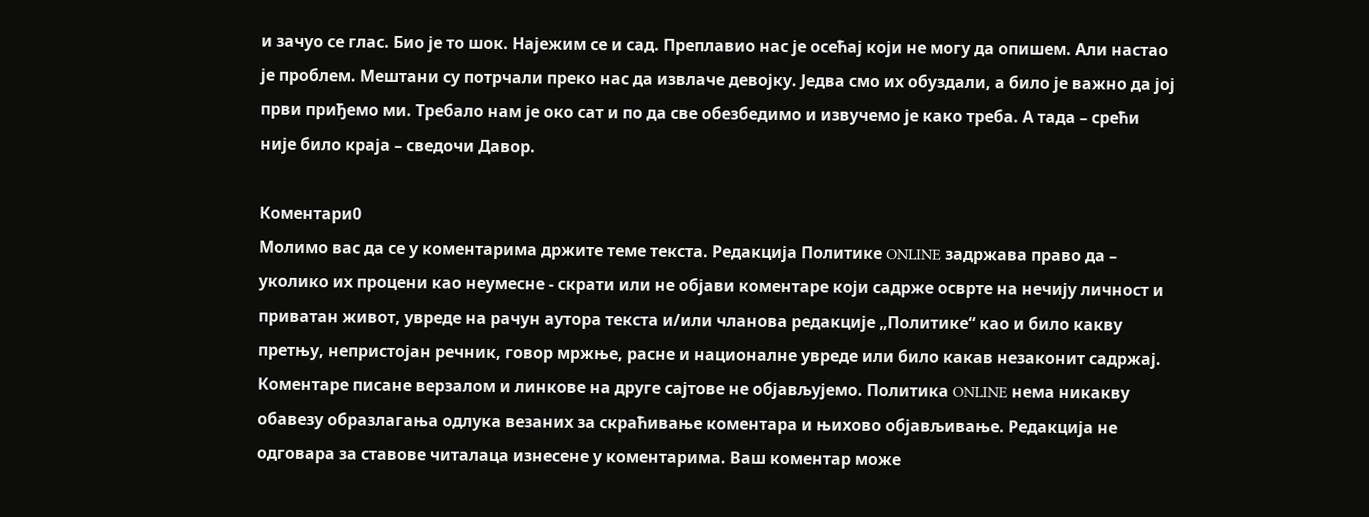и зачуо се глас. Био је то шок. Најежим се и сад. Преплавио нас је осећај који не могу да опишем. Али настао је проблем. Мештани су потрчали преко нас да извлаче девојку. Једва смо их обуздали, а било је важно да јој први приђемо ми. Требало нам је око сат и по да све обезбедимо и извучемо је како треба. А тада – срећи није било краја – сведочи Давор.

Коментари0
Молимо вас да се у коментарима држите теме текста. Редакција Политике ONLINE задржава право да – уколико их процени као неумесне - скрати или не објави коментаре који садрже осврте на нечију личност и приватан живот, увреде на рачун аутора текста и/или чланова редакције „Политике“ као и било какву претњу, непристојан речник, говор мржње, расне и националне увреде или било какав незаконит садржај. Коментаре писане верзалом и линкове на друге сајтове не објављујемо. Политика ONLINE нема никакву обавезу образлагања одлука везаних за скраћивање коментара и њихово објављивање. Редакција не одговара за ставове читалаца изнесене у коментарима. Ваш коментар може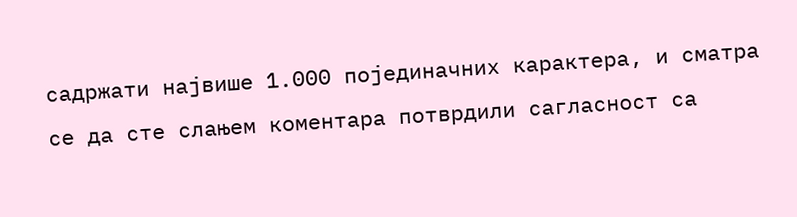садржати највише 1.000 појединачних карактера, и сматра се да сте слањем коментара потврдили сагласност са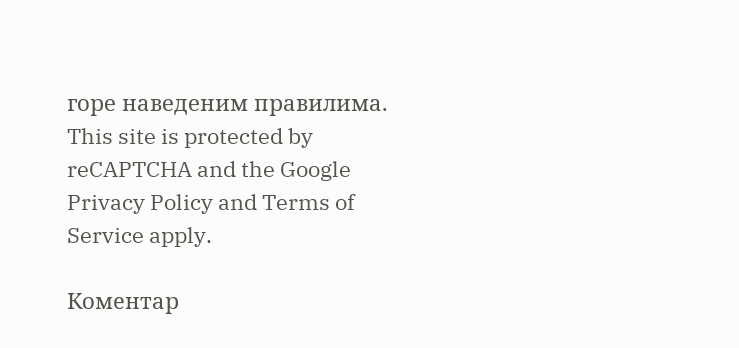горе наведеним правилима.
This site is protected by reCAPTCHA and the Google Privacy Policy and Terms of Service apply.

Комeнтар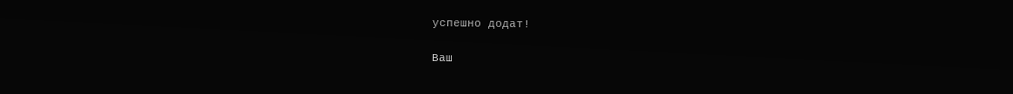успeшно додат!

Ваш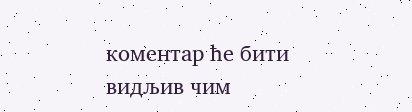комeнтар ћe бити видљив чим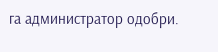га администратор одобри.